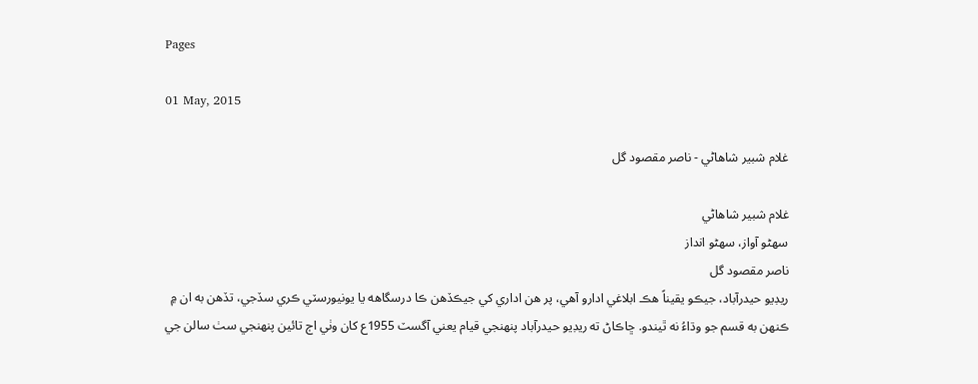Pages

01 May, 2015

غلام شبير شاهاڻي - ناصر مقصود گل

غلام شبير شاهاڻي
سهڻو آواز، سهڻو انداز
ناصر مقصود گل
ريڊيو حيدرآباد، جيڪو يقيناً هڪ ابلاغي ادارو آهي، پر هن اداري کي جيڪڏهن ڪا درسگاهه يا يونيورسٽي ڪري سڏجي، تڏهن به ان ۾ ڪنهن به قسم جو وڌاءُ نه ٿيندو. ڇاڪاڻ ته ريڊيو حيدرآباد پنهنجي قيام يعني آگسٽ 1955ع کان وٺي اڄ تائين پنهنجي سٺ سالن جي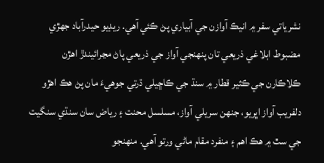نشرياتي سفر ۾ انيڪ آوازن جي آبياري پڻ ڪئي آهي. ريڊيو حيدرآباد جهڙي مضبوط ابلاغي ذريعي تان پنهنجي آواز جي ذريعي پاڻ مڃرائيندڙ اهڙن ڪلاڪارن جي ڪثير قطار ۾ سنڌ جي ڪاڇيلي ڌرتي جوهيءَ مان پڻ هڪ اهڙو دلفريب آواز اڀريو، جنهن سريلي آواز، مسلسل محنت ۽ رياض سان سنڌي سنگيت جي سٿ ۾ هڪ اهم ۽ منفرد مقام ماڻي ورتو آهي. منهنجو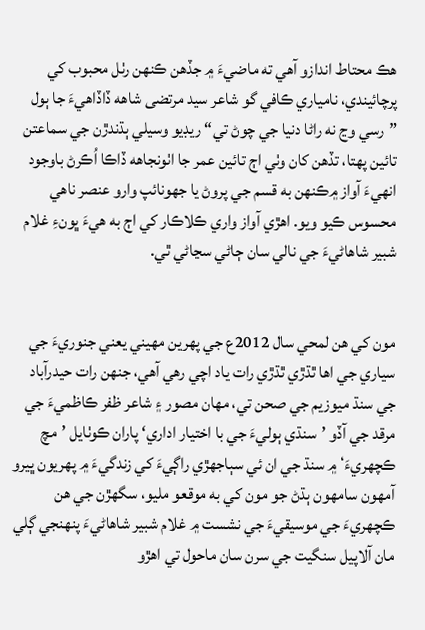هڪ محتاط اندازو آهي ته ماضيءَ ۾ جڏهن ڪنهن رٺل محبوب کي پرچائيندي، نامياري ڪافي گو شاعر سيد مرتضى شاهه ڏاڏاهيءَ جا ٻول ”رسي وڃ نه راڻا دنيا جي چوڻ تي“ ريڊيو وسيلي ٻڌندڙن جي سماعتن تائين پهتا، تڏهن کان وٺي اڄ تائين عمر جا اٺونجاهه ڏاڪا اُڪرڻ باوجود انهيءَ آواز ۾ڪنهن به قسم جي پروڻ يا جھونائپ وارو عنصر ناهي محسوس ڪيو ويو. اهڙي آواز واري ڪلاڪار کي اڄ به هيءَ ڀونءِ غلام شبير شاهاڻيءَ جي نالي سان ڄاڻي سڃاڻي ٿي.


مون کي هن لمحي سال 2012ع جي پهرين مهيني يعني جنوريءَ جي سياري جي اها ٿڌڙي ٿڌڙي رات ياد اچي رهي آهي، جنهن رات حيدرآباد جي سنڌ ميوزيم جي صحن تي، مهان مصور ۽ شاعر ظفر ڪاظميءَ جي مرقد جي آڏو ’سنڌي ٻوليءَ جي با اختيار اداري‘ پاران ڪوٺايل ’مچ ڪچهريءَ‘ ۾ سنڌ جي ان ئي سٻاجھڙي راڳيءَ کي زندگيءَ ۾ پهريون ڀيرو آمهون سامهون ٻڌڻ جو مون کي به موقعو مليو، سگھڙن جي هن ڪچهريءَ جي موسيقيءَ جي نشست ۾ غلام شبير شاهاڻيءَ پنهنجي ڳلي مان آلاپيل سنگيت جي سرن سان ماحول تي اهڙو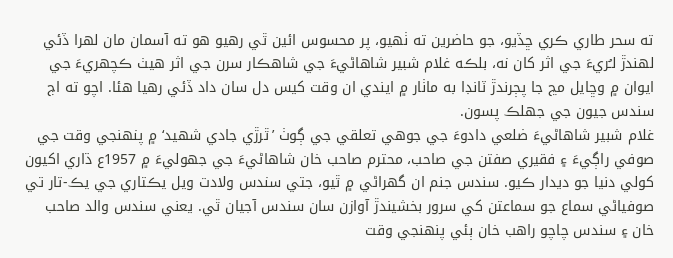ته سحر طاري ڪري ڇڏيو، جو حاضرين ته ٺهيو، پر محسوس ائين ٿي رهيو هو ته آسمان مان لهرا ڏئي لهندڙ لـُريءَ جي اثر کان نه، بلڪه غلام شبير شاهاڻيءَ جي شاهڪار سرن جي اثر هيٺ ڪچهريءَ جي ايوان ۾ وڇايل مڇ جا پڄرندڙ ٽانڊا به ماٺار ۾ ايندي ان وقت کيس دل سان داد ڏئي رهيا هئا. اچو ته اڄ سندس جيون جي جھلڪ پسون.
غلام شبير شاهاڻيءَ ضلعي دادوءَ جي جوهي تعلقي جي ڳوٺ ’ٿرڙي جادي شهيد‘ ۾ پنهنجي وقت جي صوفي راڳيءَ ۽ فقيري صفتن جي صاحب، محترم صاحب خان شاهاڻيءَ جي جھوليءَ ۾ 1957ع ڌاري اکيون کولي دنيا جو ديدار ڪيو. سندس جنم ان گھراڻي ۾ ٿيو، جتي سندس ولادت ويل يڪتاري جي يڪ-تار تي صوفياڻي سماع جو سماعتن کي سرور بخشيندڙ آوازن سان سندس آجيان ٿي. يعني سندس والد صاحب  خان ۽ سندس چاچو راهب خان ٻئي پنهنجي وقت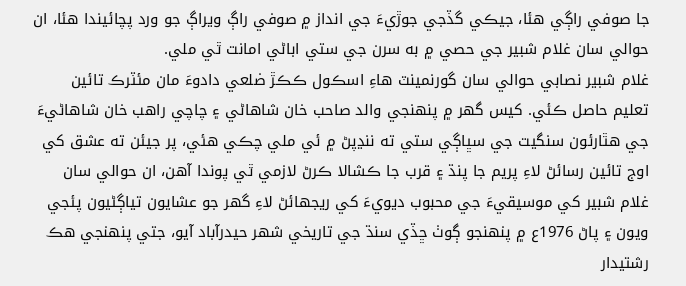جا صوفي راڳي هئا، جيڪي گڏجي جوڙيءَ جي انداز ۾ صوفي راڳ ويراڳ جو ورد پچائيندا هئا، ان حوالي سان غلام شبير جي حصي ۾ به سرن جي ستي اباڻي امانت ٿي ملي.
غلام شبير نصابي حوالي سان گورنمينٽ هاءِ اسڪول ڪڪڙ ضلعي دادوءَ مان مئٽرڪ تائين تعليم حاصل ڪئي. کيس گھر ۾ پنهنجي والد صاحب خان شاهاڻي ۽ چاچي راهب خان شاهاڻيءَ جي هٿارئون سنگيت جي سڀاڳي ستي ته ننڍپڻ ۾ ئي ملي چڪي هئي، پر جيئن ته عشق کي اوج تائين رسائڻ لاءِ پريم جا پنڌ ۽ قرب جا ڪشالا ڪرڻ لازمي ٿي پوندا آهن، ان حوالي سان غلام شبير کي موسيقيءَ جي محبوب ديويءَ کي ريجھائڻ لاءِ گھر جو عشايون تياڳڻيون پئجي ويون ۽ پاڻ 1976ع ۾ پنهنجو ڳوٺ ڇڏي سنڌ جي تاريخي شهر حيدرآباد آيو، جتي پنهنجي هڪ رشتيدار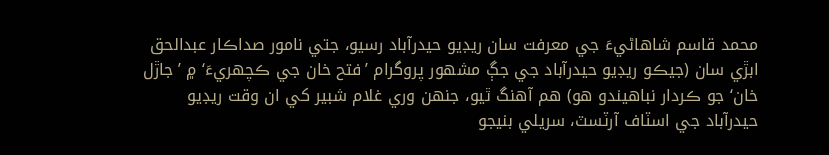محمد قاسم شاهاڻيءَ جي معرفت سان ريڊيو حيدرآباد رسيو، جتي نامور صداڪار عبدالحق ابڙي سان (جيڪو ريڊيو حيدرآباد جي جڳ مشهور پروگرام ’فتح خان جي ڪچهريءَ‘ ۾ ’جاڙل خان‘ جو ڪردار نباهيندو هو) هم آهنگ ٿيو، جنهن وري غلام شبير کي ان وقت ريڊيو حيدرآباد جي اسٽاف آرٽسٽ، سريلي بنيجو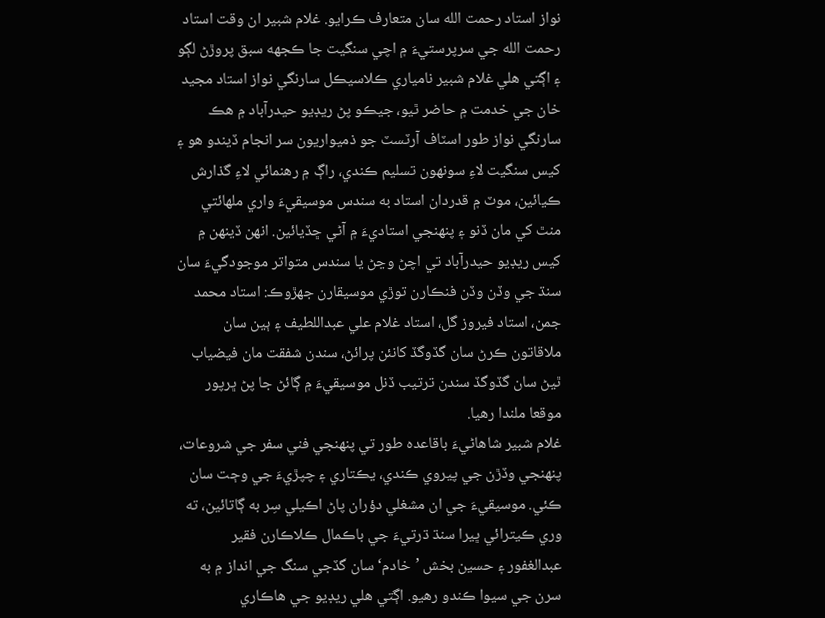نواز استاد رحمت الله سان متعارف ڪرايو. غلام شبير ان وقت استاد رحمت الله جي سرپرستيءَ ۾ اچي سنگيت جا ڪجھه سبق پروڙڻ لڳو ۽ اڳتي هلي غلام شبير نامياري ڪلاسيڪل سارنگي نواز استاد مجيد خان جي خدمت ۾ حاضر ٿيو، جيڪو پڻ ريڊيو حيدرآباد ۾ هڪ سارنگي نواز طور اسٽاف آرٽسٽ جو ذميواريون سر انجام ڏيندو هو ۽ کيس سنگيت لاءِ سونهون تسليم ڪندي، راڳ ۾ رهنمائي لاءِ گذارش ڪيائين، موٽ ۾ قدردان استاد به سندس موسيقيءَ واري ملهائتي منٿ کي مان ڏنو ۽ پنهنجي استاديءَ ۾ آڻي ڇڏيائين. انهن ڏينهن ۾ کيس ريڊيو حيدرآباد تي اچڻ وڃڻ يا سندس متواتر موجودگيءَ سان سنڌ جي وڏن وڏن فنڪارن توڙي موسيقارن جهڙوڪ: استاد محمد جمن، استاد فيروز گل، استاد غلام علي عبداللطيف ۽ ٻين سان ملاقاتون ڪرڻ سان گڏوگڏ کانئن پرائڻ، سندن شفقت مان فيضياب ٿيڻ سان گڏوگڏ سندن ترتيب ڏنل موسيقيءَ ۾ ڳائڻ جا پڻ ڀرپور موقعا ملندا رهيا.
غلام شبير شاهاڻيءَ باقاعده طور تي پنهنجي فني سفر جي شروعات، پنهنجي وڏڙن جي پيروي ڪندي، يڪتاري ۽ چپڙيءَ جي وڄت سان ڪئي. موسيقيءَ جي ان مشغلي دؤران پاڻ اڪيلي سِر به ڳاتائين، ته وري ڪيترائي ڀيرا سنڌ ڌرتيءَ جي باڪمال ڪلاڪارن فقير عبدالغفور ۽ حسين بخش ’خادم‘ سان گڏجي سنگ جي انداز ۾ به سرن جي سيوا ڪندو رهيو. اڳتي هلي ريڊيو جي هاڪاري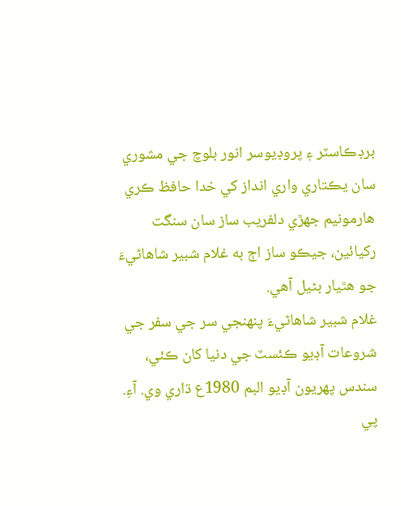برڊڪاسٽر ۽ پروڊيوسر انور بلوچ جي مشوري سان يڪتاري واري انداز کي خدا حافظ ڪري هارمونيم جهڙي دلفريب ساز سان سنگت رکيائين، جيڪو ساز اڄ به غلام شبير شاهاڻيءَ جو هٿيار بڻيل آهي.
غلام شبير شاهاڻيءَ پنهنجي سر جي سفر جي شروعات آڊيو ڪئسٽ جي دنيا کان ڪئي، سندس پهريون آڊيو البم 1980ع ڌاري وي. آءِ. پي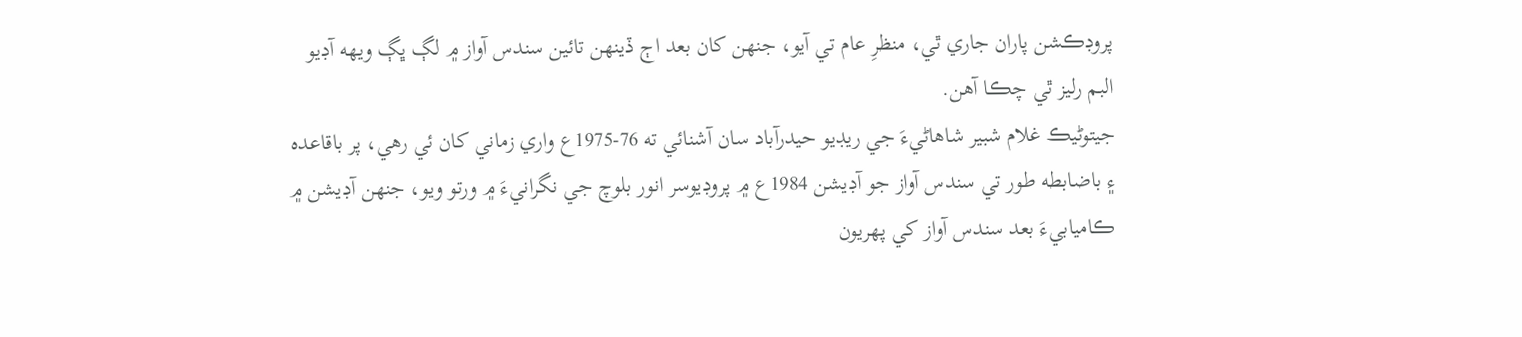پروڊڪشن پاران جاري ٿي، منظرِ عام تي آيو، جنهن کان بعد اڄ ڏينهن تائين سندس آواز ۾ لڳ ڀڳ ويهه آڊيو البم رليز ٿي چڪا آهن.
جيتوڻيڪ غلام شبير شاهاڻيءَ جي ريڊيو حيدرآباد سان آشنائي ته 76-1975ع واري زماني کان ئي رهي، پر باقاعده ۽ باضابطه طور تي سندس آواز جو آڊيشن 1984ع ۾ پروڊيوسر انور بلوچ جي نگرانيءَ ۾ ورتو ويو، جنهن آڊيشن ۾ ڪاميابيءَ بعد سندس آواز کي پهريون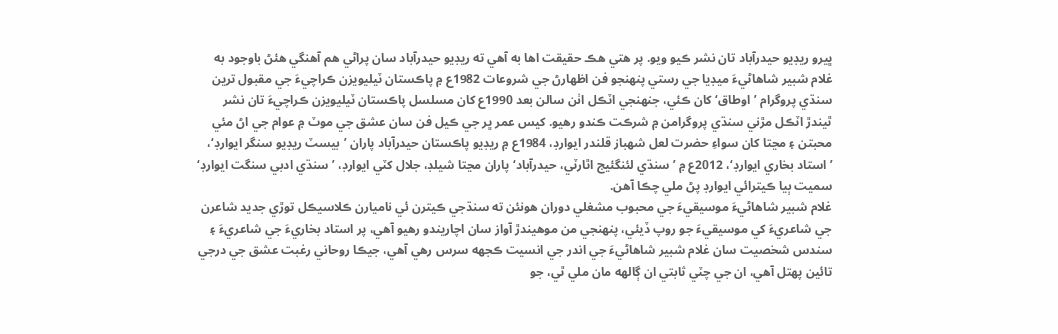ڀيرو ريڊيو حيدرآباد تان نشر ڪيو ويو. پر هتي هڪ حقيقت اها به آهي ته ريڊيو حيدرآباد سان پراڻي هم آهنگي هئڻ باوجود به غلام شبير شاهاڻيءَ ميڊيا جي رستي پنهنجو فن اظهارڻ جي شروعات 1982ع ۾ پاڪستان ٽيليويزن ڪراچيءَ جي مقبول ترين سنڌي پروگرام ’اوطاق‘ کان ڪئي، جنهنجي اٽڪل اٺن سالن بعد 1990ع کان مسلسل پاڪستان ٽيليويزن ڪراچيءَ تان نشر ٿيندڙ اٽڪل مڙني سنڌي پروگرامن ۾ شرڪت ڪندو رهيو. کيس عمر ڀر جي ڪيل فن سان عشق جي موٽ ۾ عوام جي اڻ مئي محبتن ۽ مڃتا کان سواءِ حضرت لعل شهباز قلندر ايوارڊ، 1984ع ۾ ريڊيو پاڪستان حيدرآباد پاران ’بيسٽ ريڊيو سنگر ايوارڊ‘، ’استاد بخاري ايوارڊ‘، 2012ع ۾ ’سنڌي لئنگئيج اٿارٽي، حيدرآباد‘ پاران مڃتا شيلڊ، جلال کٽي ايوارڊ، ’سنڌي ادبي سنگت ايوارڊ‘ سميت ٻيا ڪيترائي ايوارڊ پڻ ملي چڪا آهن.
غلام شبير شاهاڻيءَ موسيقيءَ جي محبوب مشغلي دوران هونئن ته سنڌجي ڪيترن ئي ناميارن ڪلاسيڪل توڙي جديد شاعرن جي شاعريءَ کي موسيقيءَ جو روپ ڏيئي، پنهنجي من موهيندڙ آواز سان اچاريندو رهيو آهي، پر استاد بخاريءَ جي شاعريءَ ۽ سندس شخصيت سان غلام شبير شاهاڻيءَ جي اندر جي انسيت ڪجھه سرس رهي آهي، جيڪا روحاني رغبت عشق جي درجي تائين پهتل آهي، ان جي چٽي ثابتي ان ڳالهه مان ملي ٿي، جو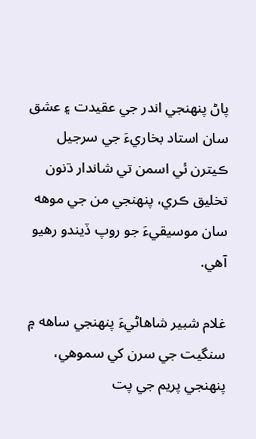پاڻ پنهنجي اندر جي عقيدت ۽ عشق سان استاد بخاريءَ جي سرجيل ڪيترن ئي اسمن تي شاندار ڌنون تخليق ڪري، پنهنجي من جي موهه سان موسيقيءَ جو روپ ڏيندو رهيو آهي.

غلام شبير شاهاڻيءَ پنهنجي ساهه ۾ سنگيت جي سرن کي سموهي، پنهنجي پريم جي پت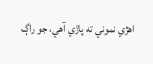اهڙي نموني ته پاڙي آهي، جو راڳ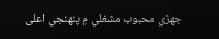جهڙي محبوب مشغلي ۾ پنهنجي اعلى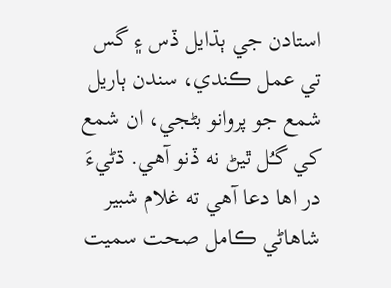استادن جي ٻڌايل ڏس ۽ گس تي عمل ڪندي، سندن ٻاريل شمع جو پروانو بڻجي، ان شمع کي گـُل ٿيڻ نه ڏنو آهي. ڌڻيءَ در اها دعا آهي ته غلام شبير شاهاڻي ڪامل صحت سميت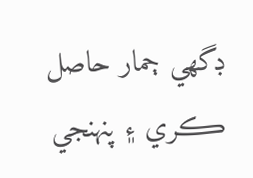ڊگھي ڄمار حاصل ڪري ۽ پنهنجي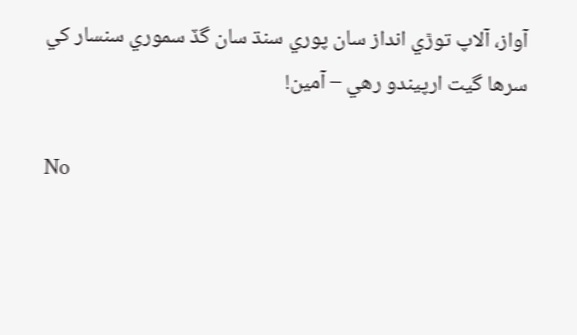آواز، آلاپ توڙي انداز سان پوري سنڌ سان گڏ سموري سنسار کي سرها گيت ارپيندو رهي – آمين!

No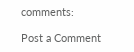comments:

Post a Comment